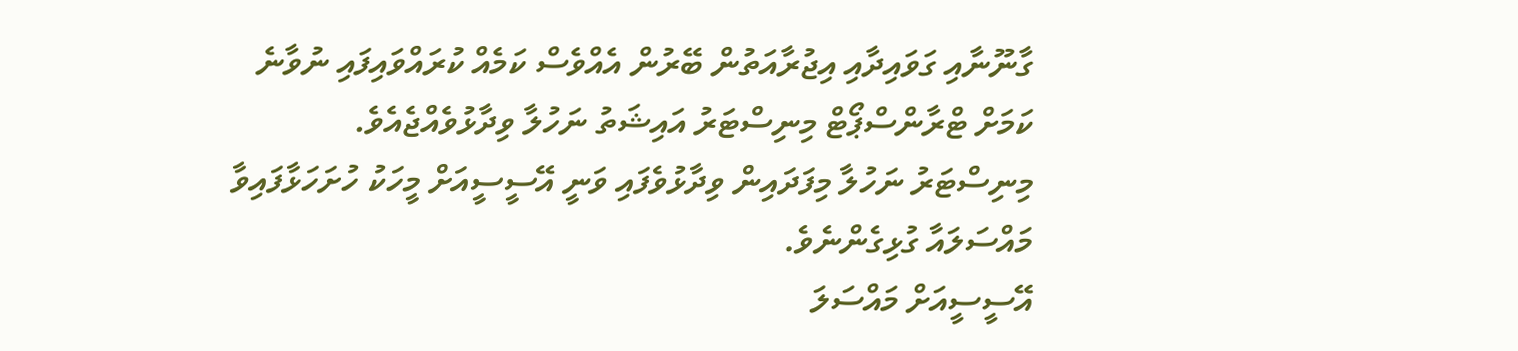ގާނޫނާއި ގަވައިދާއި އިޖުރާއަތުން ބޭރުން އެއްވެސް ކަމެއް ކުރައްވައިފައި ނުވާނެ ކަމަށް ޓްރާންސްޕޯޓް މިނިސްޓަރު އައިޝަތު ނަހުލާ ވިދާޅުވެއްޖެއެވެ.
މިނިސްޓަރު ނަހުލާ މިފަދައިން ވިދާޅުވެފައި ވަނީ އޭސީސީއަށް މީހަކު ހުށަހަޅާފައިވާ މައްސަލައާ ގުޅިގެންނެވެ.
އޭސީސީއަށް މައްސަލަ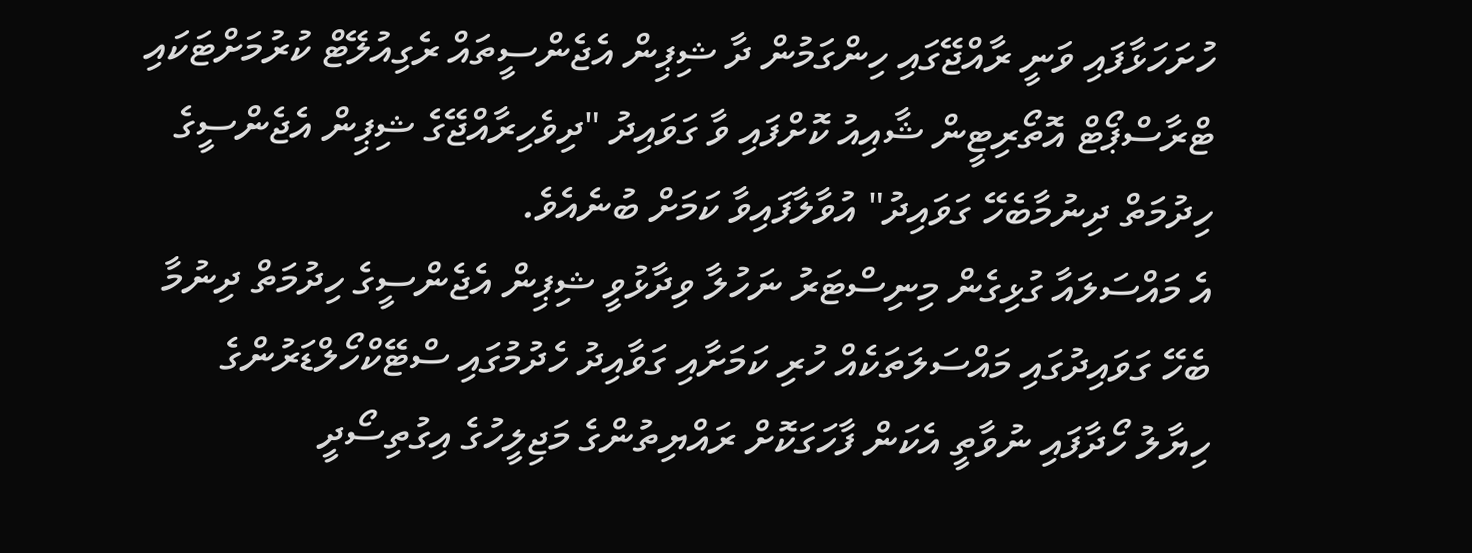ހުށަހަޅާފައި ވަނީ ރާއްޖޭގައި ހިންގަމުން ދާ ޝިޕިން އެޖެންސީތައް ރެގިއުލޭޓް ކުރުމަށްޓަކައި ޓްރާސްޕޯޓް އޮތޯރިޓީން ޝާއިއު ކޮށްފައި ވާ ގަވައިދު "ދިވެހިރާއްޖޭގެ ޝިޕިން އެޖެންސީގެ ހިދުމަތް ދިނުމާބެހޭ ގަވައިދު" އުވާލާފައިވާ ކަމަށް ބުނެއެވެ.
އެ މައްސަލައާ ގުޅިގެން މިނިސްޓަރު ނަހުލާ ވިދާޅުވީ ޝިޕިން އެޖެންސީގެ ހިދުމަތް ދިނުމާ ބެހޭ ގަވައިދުގައި މައްސަލަތަކެއް ހުރި ކަމަށާއި ގަވާއިދު ހެދުމުގައި ސްޓޭކްހޯލްޑަރުންގެ ހިޔާލު ހޯދާފައި ނުވާތީ އެކަން ފާހަގަކޮށް ރައްޔިތުންގެ މަޖިލީހުގެ އިގުތިސޯދީ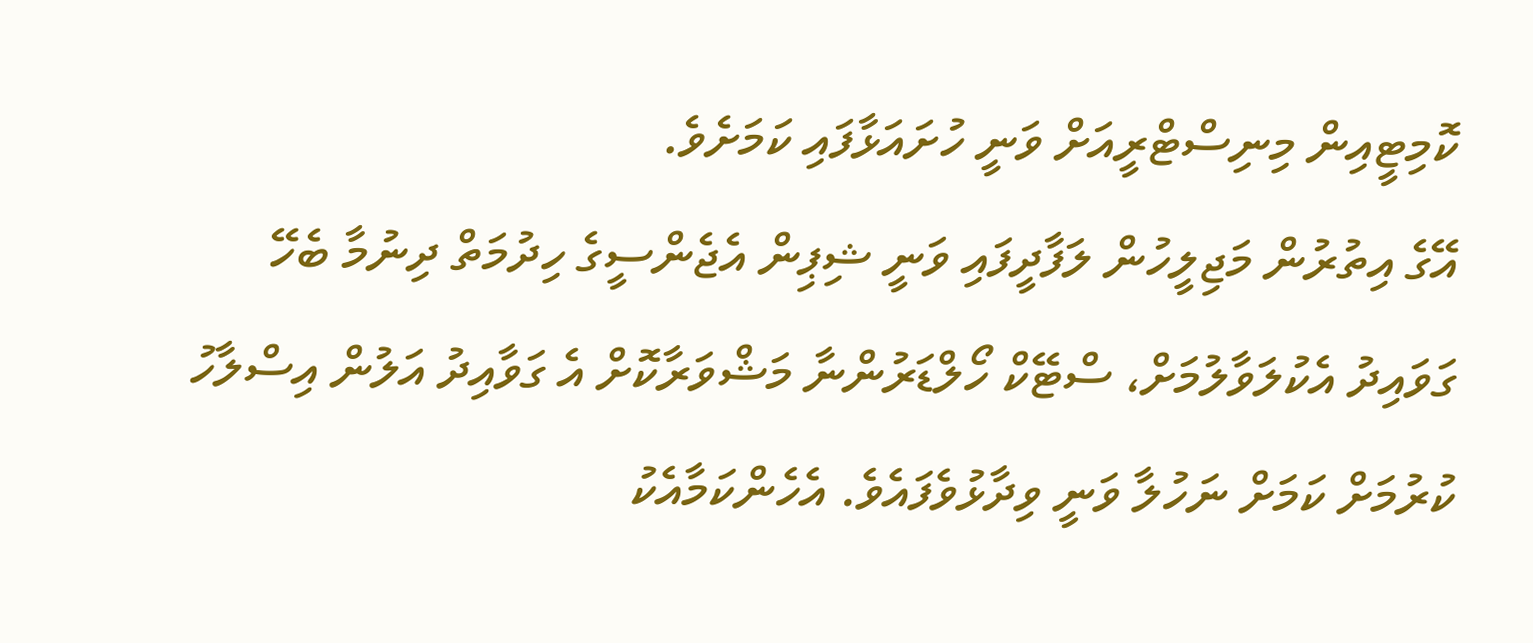ކޮމިޓީއިން މިނިސްޓްރީއަށް ވަނީ ހުށައަޅާފައި ކަމަށެވެ.
އޭގެ އިތުރުން މަޖިލީހުން ލަފާދީފައި ވަނީ ޝިޕިން އެޖެންސީގެ ހިދުމަތް ދިނުމާ ބެހޭ ގަވައިދު އެކުލަވާލުމަށް، ސްޓޭކް ހޯލްޑަރުންނާ މަޝްވަރާކޮށް އެ ގަވާއިދު އަލުން އިސްލާހު ކުރުމަށް ކަމަށް ނަހުލާ ވަނީ ވިދާޅުވެފައެވެ. އެހެންކަމާއެކު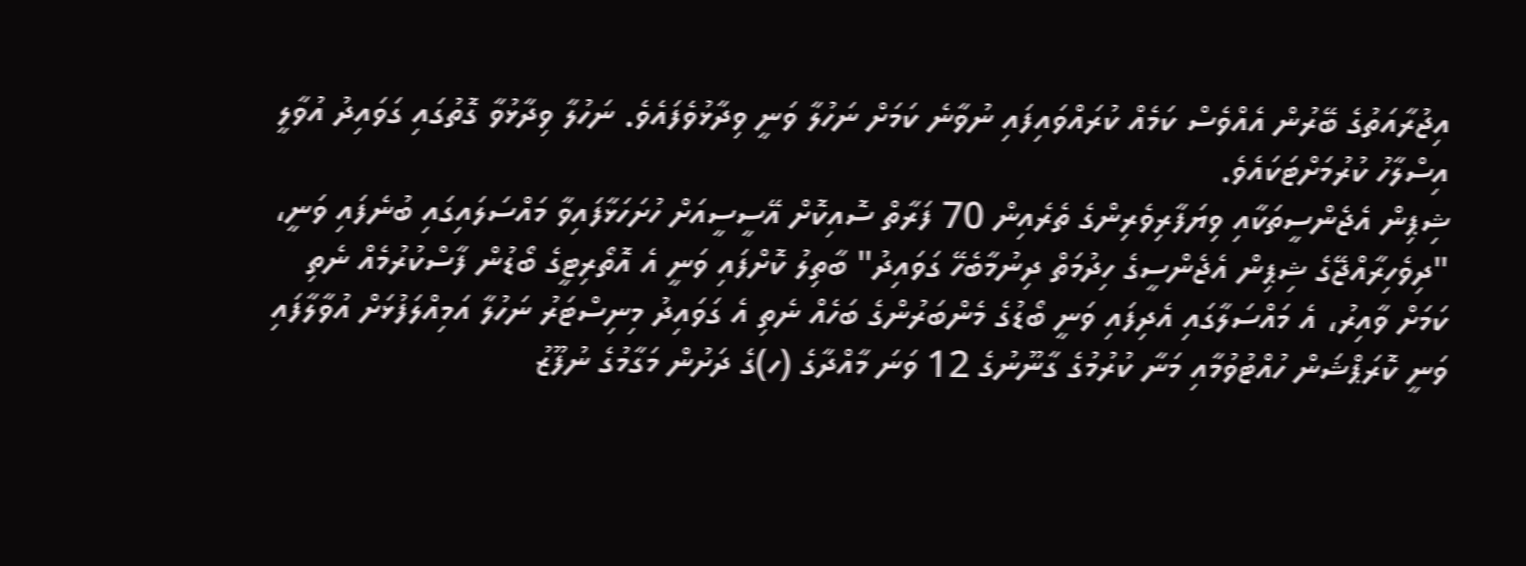އިޖުރާއަތުގެ ބޭރުން އެއްވެސް ކަމެއް ކުރައްވައިފައި ނުވާނެ ކަމަށް ނަހުލާ ވަނީ ވިދާޅުވެފައެވެ. ނަހުލާ ވިދާޅުވާ ގޮތުގައި ގަވައިދު އުވާލީ އިސްލާހު ކުރުމަށްޓަކައެވެ.
ޝިޕިން އެޖެންސީތަކާއި ވިޔަފާރިވެރިންގެ ތެރެއިން 70 ފަރާތް ސޮއިކޮށް އޭސީސީއަށް ހުށަހަޅާފައިވާ މައްސަލައިގައި ބުނެފައި ވަނީ، "ދިވެހިރާއްޖޭގެ ޝިޕިން އެޖެންސީގެ ހިދުމަތް ދިނުމާބެހޭ ގަވައިދު" ބާތިލު ކޮށްފައި ވަނީ އެ އޮތޯރިޓީގެ ބޯޑުން ފާސްކުރުމެއް ނެތި ކަމަށް ވާއިރު، އެ މައްސަލާގައި އެދިފައި ވަނީ ބޯޑުގެ މެންބަރުންގެ ބަހެއް ނެތި އެ ގަވައިދު މިނިސްޓަރު ނަހުލާ އަމިއްލަފުޅަށް އުވާލާފައި ވަނީ ކޮރަޕްޝަން ހުއްޓުވުމާއި މަނާ ކުރުމުގެ ގާނޫނުގެ 12 ވަނަ މާއްދާގެ (ހ)ގެ ދަށުން މަގާމުގެ ނުފޫޒު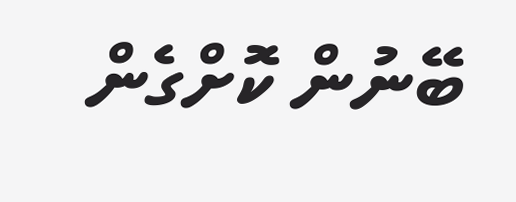ބޭނުން ކޮށްގެން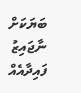ބަޔަކަށް ނާޖައިޒު ފައިދާއެއް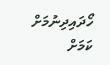ހޯދައިދިނުމަށް ކަމަށް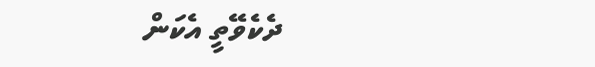ދެކެވޭތީ އެކަން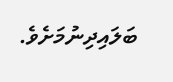ބަލައިދިނުމަށެވެ.